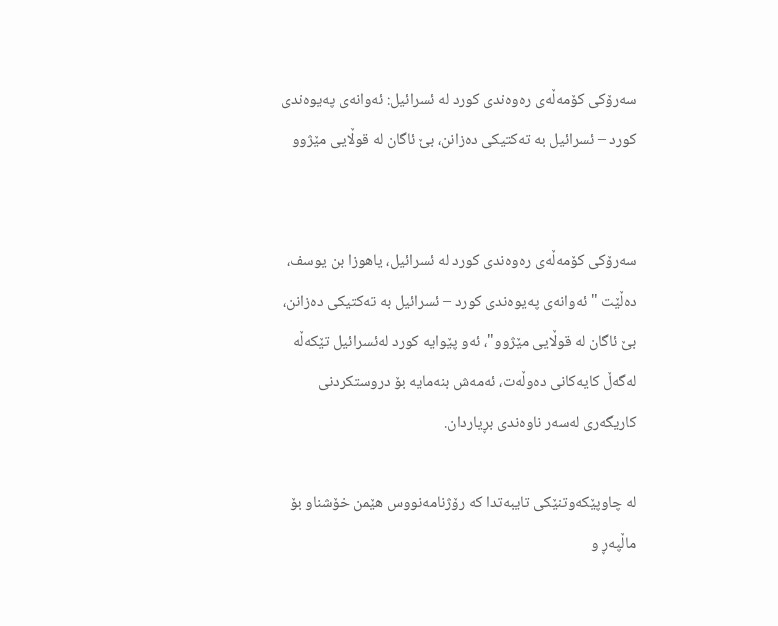سه‌رۆكی كۆمه‌ڵه‌ی ره‌وه‌ندی كورد له‌ ئسرائیل: ئه‌وانه‌ی په‌یوه‌ندی كورد – ئسرائیل به‌ ته‌كتیكی ده‌زانن، بێ ئاگان له‌ قوڵایی مێژوو


سه‌رۆكی كۆمه‌ڵه‌ی ره‌وه‌ندی كورد له‌ ئسرائیل، یاهوزا بن یوسف، دەڵێت " ئه‌وانه‌ی په‌یوه‌ندی كورد – ئسرائیل به‌ ته‌كتیكی ده‌زانن، بێ ئاگان له‌ قوڵایی مێژوو"، ئەو پێوایە كورد له‌ئسرائیل تێكه‌ڵه‌ له‌گه‌ڵ‌ كایه‌كانی ده‌وڵه‌ت، ئه‌مه‌ش بنه‌مایه‌ بۆ دروستكردنی كاریگه‌ری له‌سه‌ر ناوه‌ندی بڕیاردان.

لە چاوپێکەوتنێکی تایبەتدا کە رۆژنامەنووس هێمن خۆشناو بۆ ماڵپەڕ و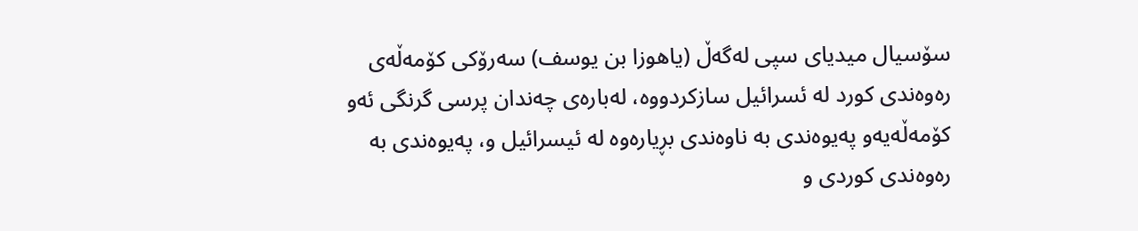سۆسیال میدیای سپی لەگەڵ (یاهوزا بن یوسف) سه‌رۆكی كۆمه‌ڵه‌ی ره‌وه‌ندی كورد له‌ ئسرائیل سازکردووە، لەبارەی چەندان پرسی گرنگی ئەو کۆمەڵەیەو پەیوەندی بە ناوەندی بڕیارەوە لە ئیسرائیل و، پەیوەندی بە رەوەندی کوردی و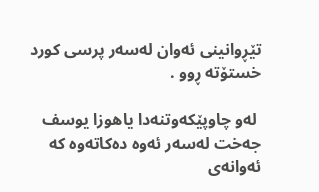تێڕوانینی ئەوان لەسەر پرسی کورد خستۆتە ڕوو .

 لەو چاوپێکەوتنەدا یاهوزا یوسف جەخت لەسەر ئەوە دەکاتەوە کە ئەوانه‌ی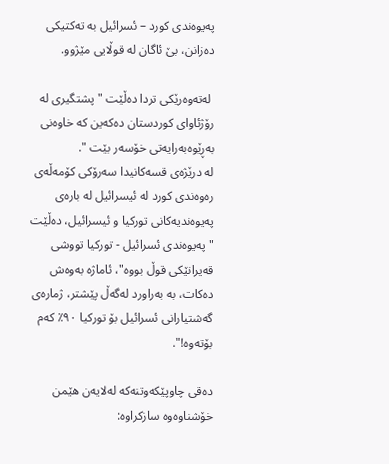په‌یوه‌ندی كورد – ئسرائیل به‌ ته‌كتیكی ده‌زانن، بێ ئاگان له‌ قوڵایی مێژوو.

 لەتەوەرێکی تردا دەڵێت " پشتگیری له‌ رۆژئاوای کوردستان ده‌كه‌ین كه‌ خاوه‌نی به‌ڕێوه‌به‌رایه‌تی خۆسه‌ر بێت ".
لە درێژەی قسەکانیدا سەرۆکی کۆمەڵەی رەوەندی کورد لە ئیسرائیل لە بارەی پەیوەندیەکانی تورکیا و ئیسرائیل، دەڵێت " په‌یوه‌ندی ئسرائیل - توركیا تووشی قه‌یرانێكی قوڵ بووه"، ئاماژە بەوەش دەکات، به‌ به‌راورد له‌گه‌ڵ پێشتر، ژماره‌ی گه‌شتیارانی ئسرائیل بۆ توركیا ٩٠٪ كه‌م بۆته‌وه‌!".

دەقی چاوپێکەوتنەکە لەلایەن هێمن خۆشناوەوە سازکراوە: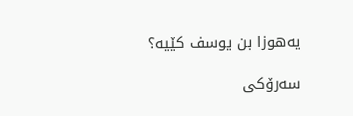یه‌هوزا بن یوسف كێیه‌؟

سه‌رۆكی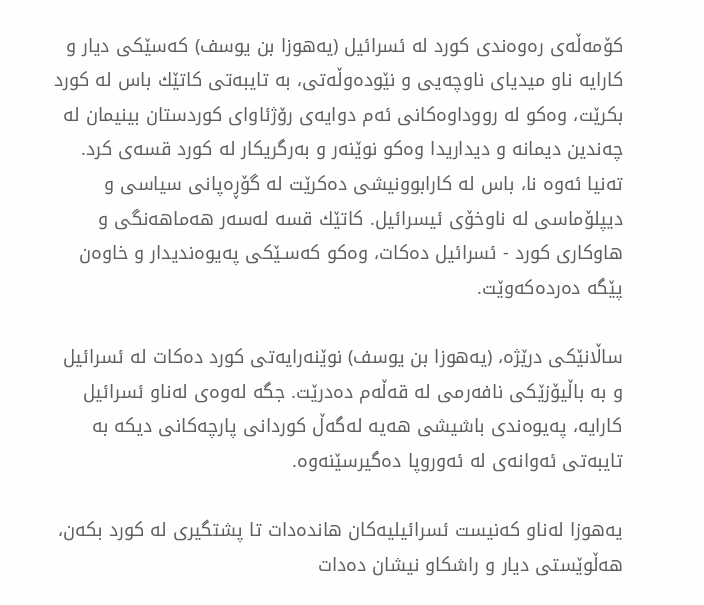كۆمه‌ڵه‌ی ره‌وه‌ندی كورد له‌ ئسرائیل (یه‌هوزا بن یوسف) كه‌سێكی دیار و كارایه‌ ناو میدیای ناوچه‌یی و نێوده‌وڵه‌تی،‌ به‌ تایبه‌تی كاتێك باس له‌ كورد بكرێت، وه‌كو له‌ رووداوه‌كانی ئه‌م دوایه‌ی رۆژئاوای كوردستان بینیمان له‌ چه‌ندین دیمانه‌ و دیداریدا وه‌كو نوێنه‌ر و به‌رگریكار له‌ كورد قسه‌ی كرد. ته‌نیا ئه‌وه‌ نا، باس له‌ كارابوونیشی ده‌كرێت له‌ گۆڕه‌پانی سیاسی و دیپلۆماسی له‌ ناوخۆی ئیسرائیل. كاتێك قسه‌ له‌سه‌ر هه‌ماهه‌نگی و هاوكاری كورد - ئسرائیل ده‌كات، وه‌كو كه‌سـ‍ێكی په‌یوه‌ندیدار و خاوه‌ن پێگه‌ ده‌رده‌كه‌وێت.

ساڵانێكی درێژه‌، (یه‌هوزا بن یوسف) نوێنه‌رایه‌تی كورد ده‌كات له‌ ئسرائیل و به‌ باڵیۆزێكی نافه‌رمی له‌ قه‌ڵه‌م ده‌درێت. جگه‌ له‌وه‌ی‌ له‌ناو ئسرائیل كارایه‌، په‌یوه‌ندی باشیشی هه‌یه‌ له‌گه‌ڵ كوردانی پارچه‌كانی دیكه‌ به‌ تایبه‌تی ئه‌وانه‌ی له‌ ئه‌وروپا ده‌گیرسێنه‌وه‌.

یه‌هوزا له‌ناو كه‌نیست ئسرائیلیه‌كان هانده‌دات تا پشتگیری له‌ كورد بكه‌ن، هه‌ڵوێستی دیار و راشكاو نیشان ده‌دات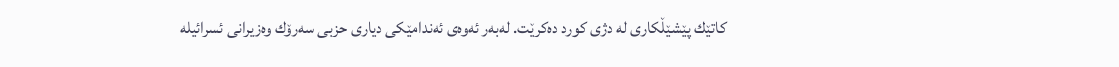كاتێك پێشێڵكاری له‌ دژی كورد ده‌كرێت. له‌به‌ر ئه‌وه‌ی ئه‌ندامێكی دیاری حزبی سه‌رۆك وه‌زیرانی ئسرائیله‌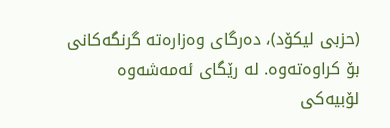(حزبی لیكۆد)، ده‌رگای وه‌زاره‌ته‌ گرنگه‌كانی بۆ كراوه‌ته‌وه‌. له‌ رێگای ئه‌مه‌شه‌وه‌ لۆبیه‌كی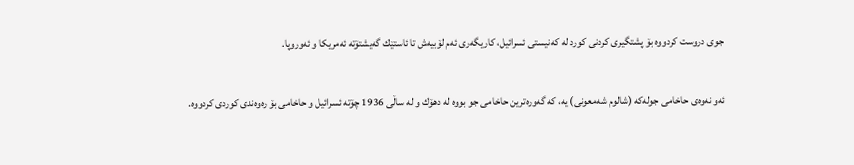جوی دروست كردووه‌ بۆ پشتگیری كردنی كورد له‌ كه‌نیستی ئسرائیل، كاریگه‌ری ئه‌م لۆبیه‌ش تا ئاستێك گه‌یشتۆته‌ ئه‌مریكا و ئه‌وروپا.

ئه‌و نه‌وه‌ی حاخامی جوله‌كه‌ (شالوم شه‌معونی) یه‌، كه‌ گه‌وره‌ترین حاخامی جو بووه‌ له‌ دهۆك و‌ له‌ ساڵی 1936 چۆته‌ ئسرائیل و حاخامی بۆ ره‌وه‌ندی كوردی كردووه‌.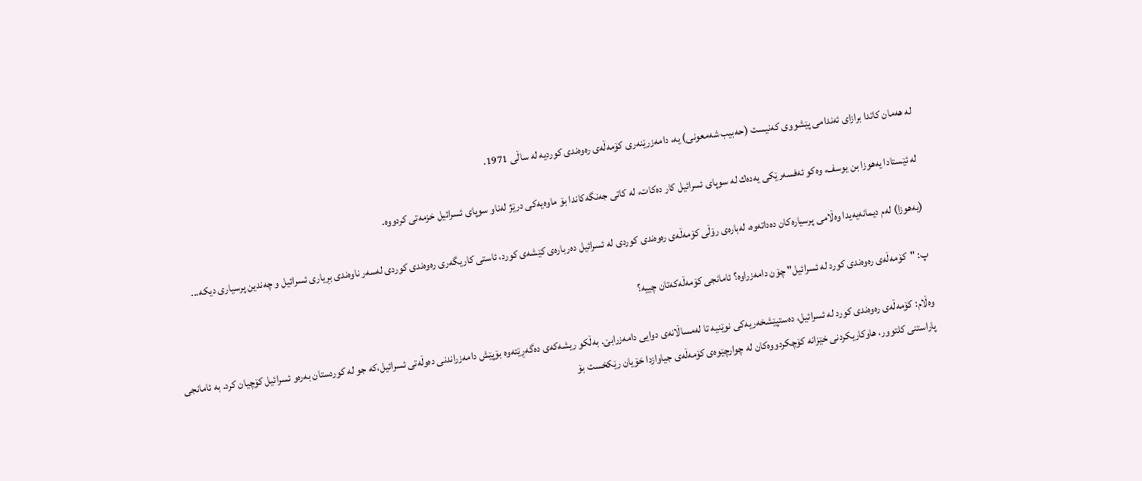له‌ هه‌مان كاتدا برازای ئه‌ندامی پێشووی كه‌نیست (حه‌بیب شه‌معونی‌) یه‌، دامه‌زرێنه‌ری كۆمه‌ڵه‌ی ره‌وه‌ندی كوردیه‌‌ له‌ ساڵی 1971.

له‌ ئێستادا یه‌هوزا بن یوسف، وه‌كو ئه‌فسه‌رێكی یه‌ده‌ك له‌ سوپای ئسرائیل كار ده‌كات، له‌ كاتی جه‌نگه‌كاندا بۆ ماوه‌یه‌كی درێژ له‌ناو سوپای ئسرائیل خزمه‌تی كردووه‌.

(یه‌هوزا) له‌م دیمانه‌یه‌یدا وه‌ڵامی پرسیاره‌كان ده‌داته‌وه‌، له‌باره‌ی رۆڵی كۆمه‌ڵه‌ی ره‌وه‌ندی كوردی له‌ ئسرائیل ده‌رباره‌ی كێشه‌ی كورد، ئاستی كاریگه‌ری ره‌وه‌ندی كوردی له‌سه‌ر ناوه‌ندی بڕیاری ئسرائیل و چه‌ندین پرسیاری دیكه‌...

پ: "كۆمه‌ڵه‌ی ره‌وه‌ندی كورد له‌ ئسرائیل" چۆن دامه‌زراوه‌؟ ئامانجی كۆمه‌ڵه‌كه‌تان چییه‌؟

وه‌ڵام: كۆمه‌ڵه‌ی ره‌وه‌ندی كورد له‌ ئسرائیل، ده‌ستپێشخه‌ریه‌كی نوێنیه‌ تا له‌مساڵانه‌ی دوایی دامه‌زرابێ. به‌ڵكو ریشه‌كه‌ی ده‌گه‌ڕێته‌وه‌ بۆپێش دامه‌زراندنی ده‌وڵه‌تی ئسرائیل،كه‌ جو له‌ كوردستان به‌ره‌و ئسرائیل كۆچیان كرد. به‌ ئامانجی پاراستنی كلتوور، هاوكاریكردنی خێزانه‌ كۆچكردووه‌كان له‌ چوارچێوه‌ی كۆمه‌ڵه‌ی جیاوازدا خۆیان رێكخست بۆ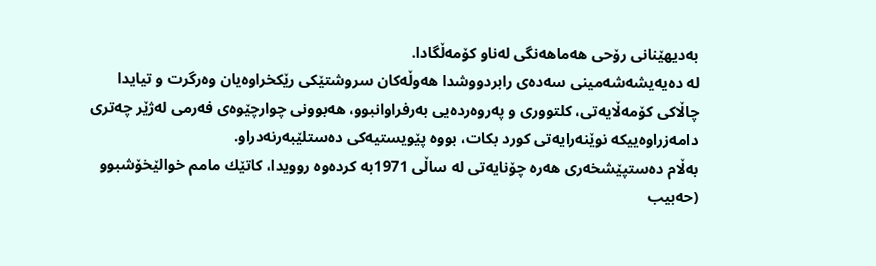به‌دیهێنانی رۆحی هه‌ماهه‌نگی له‌ناو كۆمه‌ڵگادا.
له‌ ده‌یه‌یشه‌شه‌مینی سه‌ده‌ی رابردووشدا هه‌وڵه‌كان سروشتێكی رێكخراوه‌یان وه‌رگرت و تیایدا چاڵاكی كۆمه‌ڵایه‌تی، كلتووری و په‌روه‌رده‌یی به‌رفراوانبوو، هه‌بوونی چوارچێوه‌ی فه‌رمی له‌ژێر چه‌تری دامه‌زراوه‌ییكه‌ نوێنه‌رایه‌تی كورد بكات، بووه‌ پێویستیه‌كی ده‌ستلێبه‌رنه‌دراو.
به‌ڵام ده‌ستپێشخه‌ری هه‌ره‌ چۆنایه‌تی له‌ ساڵی 1971به‌ كرده‌وه‌ روویدا، كاتێك مامم خوالێخۆشبوو (حه‌بیب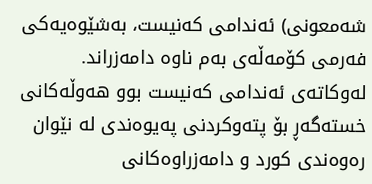شه‌معونی) ئه‌ندامی كه‌نیست، به‌شێوه‌یه‌كی فه‌رمی كۆمه‌ڵه‌ی به‌م ناوه‌ دامه‌زراند. له‌وكاته‌ی ئه‌ندامی كه‌نیست بوو هه‌وڵه‌كانی خسته‌گه‌ڕ بۆ پته‌وكردنی په‌یوه‌ندی له‌ نێوان ره‌وه‌ندی كورد و دامه‌زراوه‌كانی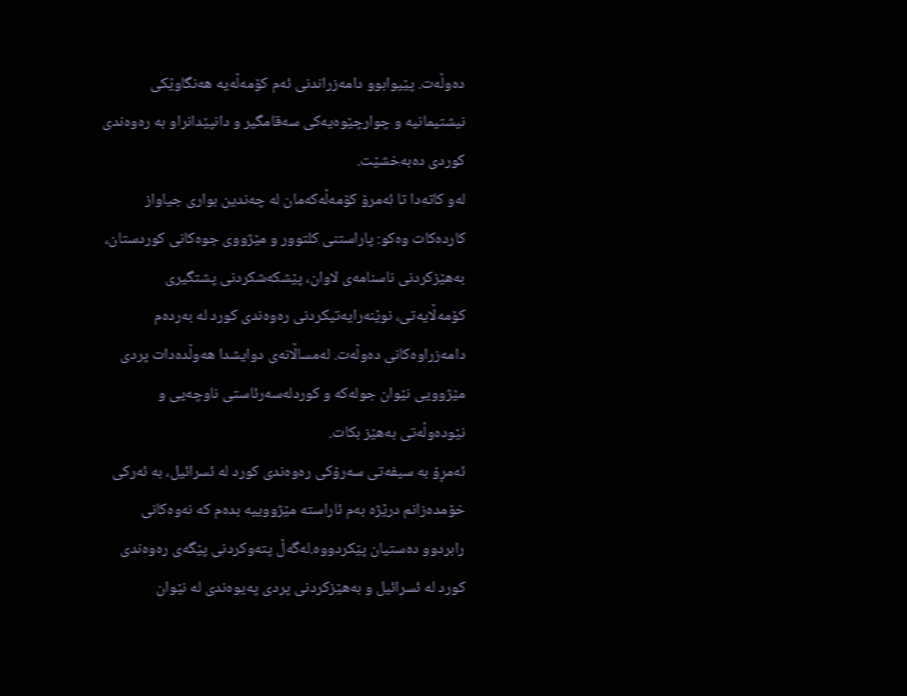ده‌وڵه‌ت. پێیوابوو دامه‌زراندنی ئه‌م كۆمه‌ڵه‌یه‌ هه‌نگاوێكی نیشتیمانیه‌ و چوارچێوه‌یه‌كی سه‌قامگیر و دانپێدانراو به‌ ره‌وه‌ندی كوردی ده‌به‌خشێت.
له‌و كاته‌دا تا ئه‌مرۆ كۆمه‌ڵه‌كه‌مان له‌ چه‌ندین بواری جیاواز كارده‌كات وه‌كو: پاراستنی كلتوور و مێژووی جوه‌كانی كوردستان، به‌هێزكردنی ناسنامه‌ی لاوان، پێشكه‌شكردنی پشتگیری كۆمه‌ڵایه‌تی، نوێنه‌رایه‌تیكردنی ره‌وه‌ندی كورد له‌ به‌رده‌م دامه‌زراوه‌كانی ده‌وڵه‌ت. له‌مساڵانه‌ی دوایشدا هه‌وڵده‌دات پردی مێژوویی نێوان جوله‌كه‌ و كوردله‌سه‌رئاستی ناوچه‌یی و نێوده‌وڵه‌تی به‌هێز بكات.
ئه‌مڕۆ به‌ سیفه‌تی سه‌رۆكی ره‌وه‌ندی كورد له‌ ئسرائیل، به‌ ئه‌ركی خۆمده‌زانم درێژه‌ به‌م ئاراسته‌ مێژووییه‌ بده‌م كه‌ نه‌وه‌كانی رابردوو ده‌ستیان پێكردووه‌.له‌گه‌ڵ پته‌وكردنی پێگه‌ی ره‌وه‌ندی كورد له‌ ئسرائیل و به‌هێزكردنی پردی په‌یوه‌ندی له‌ نێوان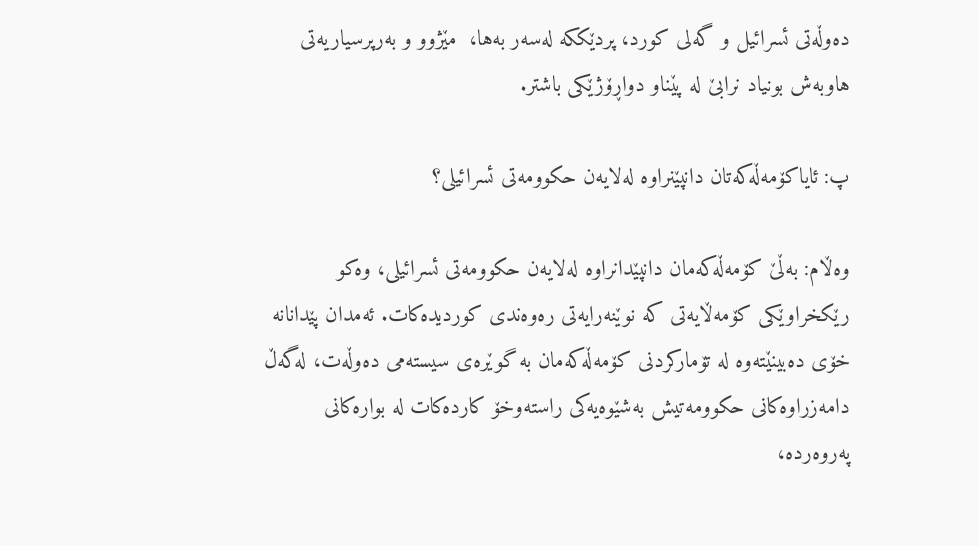ده‌وڵه‌تی ئسرائیل و گه‌لی كورد، پردێككه‌ له‌سه‌ر به‌ها،  مێژوو و به‌رپرسیاریه‌تی هاوبه‌ش بونیاد نرابێ له‌ پێناو دواڕۆژێكی باشتر.

پ: ئایاكۆمه‌ڵه‌كه‌تان دانپێنراوه‌ له‌لایه‌ن حكوومه‌تی ئسرائیلی؟

وه‌ڵام: به‌ڵێ كۆمه‌ڵه‌كه‌مان دانپێدانراوه‌ له‌لایه‌ن حكوومه‌تی ئسرائیلی، وه‌كو رێكخراوێكی كۆمه‌ڵایه‌تی كه‌ نوێنه‌رایه‌تی ره‌وه‌ندی كوردیده‌كات. ئه‌مدان پێدانانه‌ خۆی ده‌بینێته‌وه‌ له‌ تۆماركردنی كۆمه‌ڵه‌كه‌مان به‌ گوێره‌ی سیسته‌می ده‌وڵه‌ت، له‌گه‌ڵ دامه‌زراوه‌كانی حكوومه‌تیش به‌شێوه‌یه‌كی راسته‌وخۆ كارده‌كات له‌ بواره‌كانی په‌روه‌رده‌،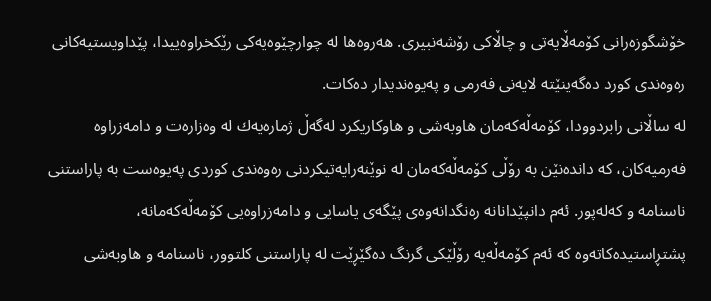خۆشگوزه‌رانی كۆمه‌ڵایه‌تی و چاڵاكی رۆشه‌نبیری. هه‌روه‌ها له‌ چوارچێوه‌یه‌كی رێكخراوه‌ییدا، پێداویستیه‌كانی ره‌وه‌ندی كورد ده‌گه‌ینێته ‌لایه‌نی فه‌رمی و په‌یوه‌ندیدار ده‌كات.
له‌ ساڵانی رابردوودا، كۆمه‌ڵه‌كه‌مان هاوبه‌شی و هاوكاریكرد له‌گه‌ڵ ژماره‌یه‌ك له‌ وه‌زاره‌ت و دامه‌زراوه‌ فه‌رمیه‌كان، كه‌ دانده‌نێن به‌ رۆڵی كۆمه‌ڵه‌كه‌مان له‌ نوێنه‌رایه‌تیكردنی ره‌وه‌ندی كوردی په‌یوه‌ست به‌ پاراستنی ناسنامه‌ و كه‌له‌پور. ئه‌م دانپێدانانه‌ ره‌نگدانه‌وه‌ی پێگه‌ی یاسایی و دامه‌زراوه‌یی كۆمه‌ڵه‌كه‌مانه‌، پشتڕاستیده‌كاته‌وه‌ كه‌ ئه‌م كۆمه‌ڵه‌یه‌ رۆڵێكی گرنگ ده‌گێڕێت له‌ پاراستنی كلتوور، ناسنامه‌ و هاوبه‌شی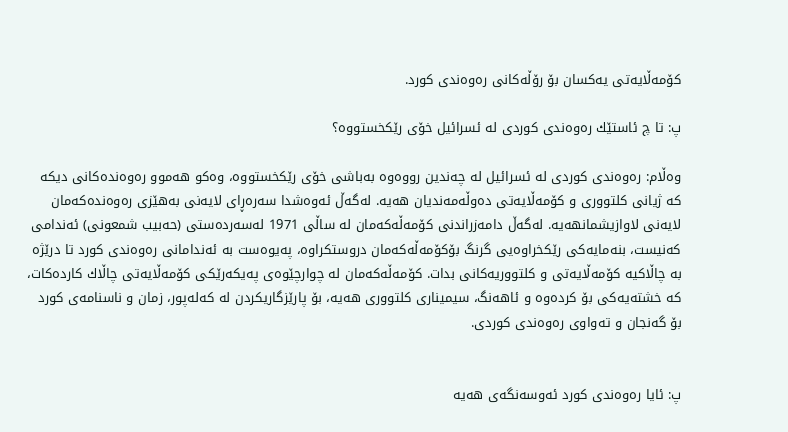كۆمه‌ڵایه‌تی یه‌كسان بۆ رۆڵه‌كانی ره‌وه‌ندی كورد.

پ: تا چ ئاستێك ره‌وه‌ندی كوردی له‌ ئسرائیل خۆی رێكخستووه‌؟

وه‌ڵام: ره‌وه‌ندی كوردی له‌ ئسرائیل له‌ چه‌ندین رووه‌وه‌ به‌باشی خۆی رێكخستووه‌، وه‌كو هه‌موو ره‌وه‌نده‌كانی دیكه‌ كه‌ ژیانی كلتووری و كۆمه‌ڵایه‌تی ده‌وڵه‌مه‌ندیان هه‌یه‌. له‌گه‌ڵ ئه‌وه‌شدا سه‌ره‌ڕای لایه‌نی به‌هێزی ره‌وه‌نده‌كه‌مان لایه‌نی لاوازیشمانهه‌یه‌. له‌گه‌ڵ دامه‌زراندنی كۆمه‌ڵه‌كه‌مان له‌ ساڵی 1971 له‌سه‌رده‌ستی (حه‌بیب شمعونی) ئه‌ندامی كه‌نیست، بنه‌مایه‌كی رێكخراوه‌یی گرنگ بۆكۆمه‌ڵه‌كه‌مان دروستكراوه‌، په‌یوه‌ست به‌ ئه‌ندامانی ره‌وه‌ندی كورد تا درێژه‌ به‌ چاڵاكیه‌ كۆمه‌ڵایه‌تی و كلتووریه‌كانی بدات. كۆمه‌ڵه‌كه‌مان له‌ چوارچێوه‌ی په‌یكه‌رێكی كۆمه‌ڵایه‌تی چاڵاك كارده‌كات، كه‌ خشته‌یه‌كی بۆ كرده‌وه‌ و ئاهه‌نگ، سیمیناری كلتووری هه‌یه‌، بۆ پارێزگاریكردن له‌ كه‌له‌پور، زمان و ناسنامه‌ی كورد بۆ گه‌نجان و ته‌واوی ره‌وه‌ندی كوردی.


پ: ئایا ره‌وه‌ندی كورد ئه‌وسه‌نگه‌ی هه‌یه‌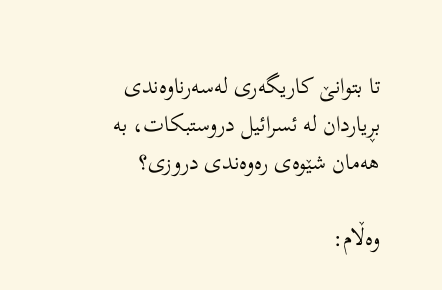تا بتوانێ كاریگه‌ری له‌سه‌رناوه‌ندی بڕیاردان له‌ ئسرائیل دروستبكات، به‌ هه‌مان شێوه‌ی ره‌وه‌ندی دروزی؟

وه‌ڵام: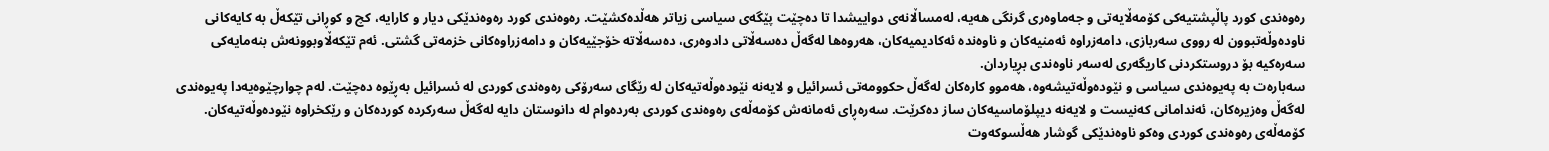ره‌وه‌ندی كورد پاڵپشتیه‌كی كۆمه‌ڵایه‌تی و جه‌ماوه‌ری گرنگی هه‌یه‌، له‌مساڵانه‌ی دواییشدا تا ده‌چێت پێگه‌ی سیاسی زیاتر هه‌ڵده‌كشێت. ره‌وه‌ندی كورد ره‌وه‌ندێكی دیار و كارایه‌، كچ و كوڕانی تێكه‌ڵ به‌ كایه‌كانی ناوده‌وڵه‌تبوون له‌ رووی سه‌ربازی، دامه‌زراوه‌ ئه‌منیه‌كان و ناوه‌نده‌ ئه‌كادیمیه‌كان، هه‌روه‌ها له‌گه‌ڵ ده‌سه‌ڵاتی دادوه‌ری، ده‌سه‌ڵاته‌ خۆجێیه‌كان و دامه‌زراوه‌كانی خزمه‌تی گشتی. ئه‌م تێكه‌ڵاوبوونه‌ش بنه‌مایه‌كی سه‌ره‌كیه‌ بۆ دروستكردنی كاریگه‌ری له‌سه‌ر ناوه‌ندی بڕیاردان.
سه‌باره‌ت به‌ په‌یوه‌ندی سیاسی و نێوده‌وڵه‌تیشه‌وه‌، هه‌موو كاره‌كان له‌گه‌ڵ حكوومه‌تی ئسرائیل و لایه‌نه‌ نێوده‌وڵه‌تیه‌كان له‌ رێگای سه‌رۆكی ره‌وه‌ندی كوردی له‌ ئسرائیل به‌ڕێوه ‌ده‌چێت. له‌م چوارچێوه‌یه‌دا په‌یوه‌ندی له‌گه‌ڵ وه‌زیره‌كان، ئه‌ندامانی كه‌نیست و لایه‌نه‌ دیپلۆماسیه‌كان ساز ده‌كرێت. سه‌ره‌ڕای ئه‌مانه‌ش كۆمه‌ڵه‌ی ره‌وه‌ندی كوردی به‌رده‌وام له‌ دانوستان دایه‌ له‌گه‌ڵ سه‌ركرده‌ كورده‌كان و رێكخراوه‌ نێوده‌وڵه‌تیه‌كان.
كۆمه‌ڵه‌ی ره‌وه‌ندی كوردی وه‌كو ناوه‌ندێكی گوشار هه‌ڵسوكه‌وت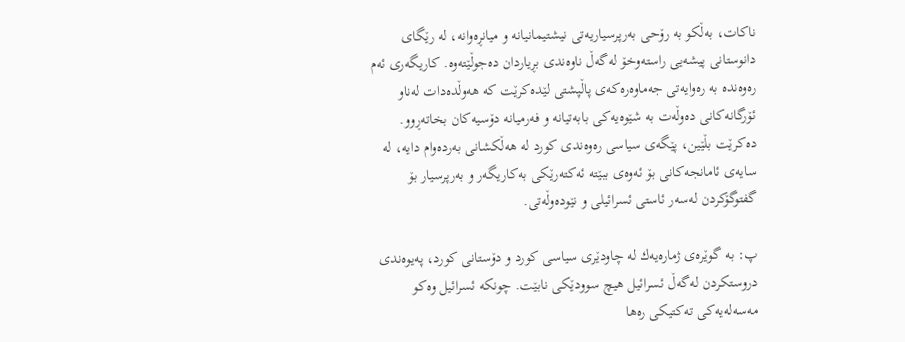ناكات، به‌ڵكو به‌ رۆحی به‌رپرسیاریه‌تی نیشتیمانیانه‌ و میانڕه‌وانه‌، له‌ رێگای دانوستانی پیشه‌یی راسته‌وخۆ له‌گه‌ڵ ناوه‌ندی بڕیاردان ده‌جوڵێته‌وه‌. كاریگه‌ری ئه‌م ره‌وه‌نده‌ به‌ ره‌وایه‌تی جه‌ماوه‌ره‌كه‌ی پاڵپشتی لێده‌كرێت كه‌ هه‌وڵده‌دات له‌ناو ئۆرگانه‌كانی ده‌وڵه‌ت به‌ شێوه‌یه‌كی بابه‌تیانه‌ و فه‌رمیانه‌ دۆسیه‌كان بخاته‌ڕوو.
ده‌كرێت بڵێین، پێگه‌ی سیاسی ره‌وه‌ندی كورد له‌ هه‌ڵكشانی به‌رده‌وام دایه‌، له‌ سایه‌ی ئامانجه‌كانی بۆ ئه‌وه‌ی ببێته‌ ئه‌كته‌رێكی به‌كاریگه‌ر و به‌رپرسیار بۆ گفتوگۆكردن له‌سه‌ر ئاستی ئسرائیلی و نێوده‌وڵه‌تی.

پ: به‌ گوێره‌ی ژماره‌یه‌ك له‌ چاودێری سیاسی كورد و دۆستانی كورد، په‌یوه‌ندی دروستكردن له‌گه‌ڵ ئسرائیل هیچ سوودێكی نابێت. چونكه‌ ئسرائیل وه‌كو مه‌سه‌له‌یه‌كی ته‌كتیكی ره‌ها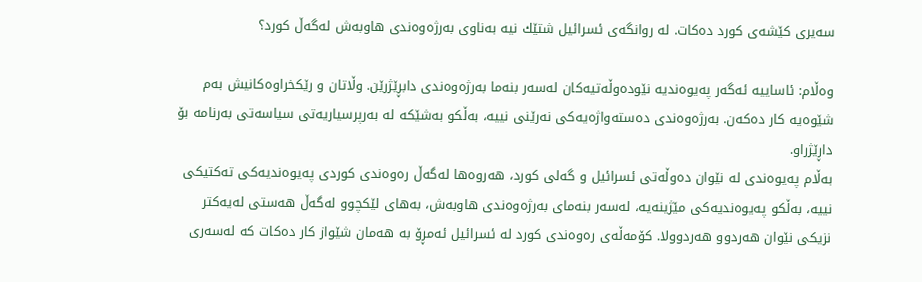سه‌یری كێشه‌ی كورد ده‌كات. له‌ روانگه‌ی ئسرائیل شتێك نیه‌ به‌ناوی به‌رژه‌وه‌ندی هاوبه‌ش له‌گه‌ڵ كورد؟

وه‌ڵام: ئاساییه‌ ئه‌گه‌ر په‌یوه‌ندیه‌ نێوده‌وڵه‌تیه‌كان له‌سه‌ر بنه‌ما به‌رژه‌وه‌ندی دابڕێژرێن. وڵاتان و رێكخراوه‌كانیش به‌م شێوه‌یه‌ كار ده‌كه‌ن. به‌رژه‌وه‌ندی ده‌سته‌واژه‌یه‌كی نه‌رێنی نییه‌، به‌ڵكو به‌شێكه‌ له‌ به‌رپرسیاریه‌تی سیاسه‌تی به‌رنامه‌ بۆ داڕێژراو.
به‌ڵام په‌یوه‌ندی له‌ نێوان ده‌وڵه‌تی ئسرائیل و گه‌لی كورد، هه‌روه‌ها له‌گه‌ڵ ره‌وه‌ندی كوردی په‌یوه‌ندیه‌كی ته‌كتیكی نییه‌، به‌ڵكو په‌یوه‌ندیه‌كی مێژینه‌یه‌، له‌سه‌ر بنه‌مای به‌رژه‌وه‌ندی هاوبه‌ش، به‌های لێكچوو له‌گه‌ڵ هه‌ستی له‌یه‌كتر نزیكی نێوان هه‌ردوو هه‌ردوولا. كۆمه‌ڵه‌ی ره‌وه‌ندی كورد له‌ ئسرائیل ئه‌مڕۆ به‌ هه‌مان شێواز كار ده‌كات كه‌ له‌سه‌ری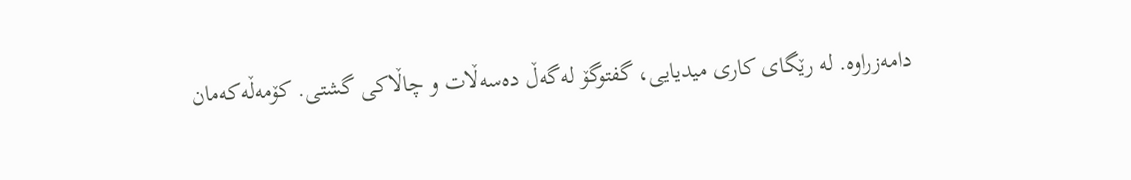دامه‌زراوه‌. له‌ رێگای كاری میدیایی، گفتوگۆ له‌گه‌ڵ ده‌سه‌ڵات و چاڵاكی گشتی. كۆمه‌ڵه‌كه‌مان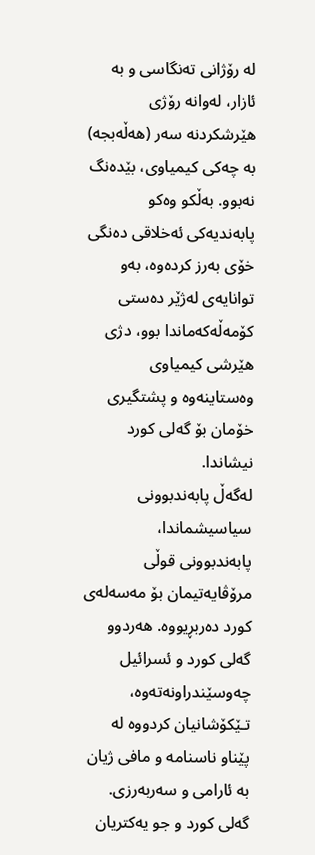له‌ رۆژانی ته‌نگاسی و به‌ ئازار، له‌وانه‌ رۆژی هێرشكردنه‌ سه‌ر (هه‌ڵه‌بجه‌) به‌ چه‌كی كیمیاوی، بێده‌نگ نه‌بوو. به‌ڵكو وه‌كو پابه‌ندیه‌كی ئه‌خلاقی ده‌نگی خۆی به‌رز كرده‌وه‌، به‌و توانایه‌ی له‌ژێر ده‌ستی كۆمه‌ڵه‌كه‌ماندا بوو، دژی هێرشی كیمیاوی وه‌ستاینه‌وه‌ و پشتگیری خۆمان بۆ گه‌لی كورد نیشاندا.
له‌گه‌ڵ پابه‌ندبوونی سیاسیشماندا، پابه‌ندبوونی قوڵی مرۆڤایه‌تیمان بۆ مه‌سه‌له‌ی كورد ده‌ربڕیووه‌. هه‌ردوو گه‌لی كورد و ئسرائیل چه‌وسێندراونه‌ته‌وه‌، تـ‍ێكۆشانیان كردووه‌ له‌ پێناو ناسنامه‌ و مافی ژیان به‌ ئارامی و سه‌ربه‌رزی. گه‌لی كورد و جو یه‌كتریان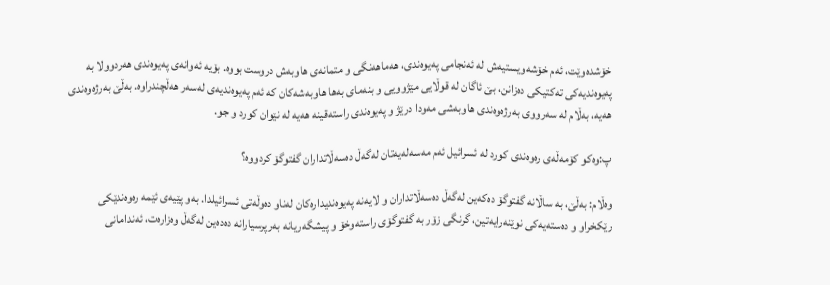خۆشده‌وێت، ئه‌م خۆشه‌ویستیه‌ش له‌ ئه‌نجامی په‌یوه‌ندی، هه‌ماهه‌نگی و متمانه‌ی هاوبه‌ش دروست بووه‌. بۆیه‌ ئه‌وانه‌ی په‌یوه‌ندی هه‌ردوولا به‌ په‌یوه‌ندیه‌كی ته‌كتیكی ده‌زانن، بێ ئاگان له‌ قوڵایی مێژوویی و بنه‌مای به‌ها هاوبه‌شه‌كان كه‌ ئه‌م په‌یوه‌ندیه‌ی له‌سه‌ر هه‌ڵچندراوه‌. به‌ڵێ به‌رژه‌وه‌ندی هه‌یه‌، به‌ڵام له‌ سه‌رووی به‌رژه‌وه‌ندی هاوبه‌شی مه‌ودا درێژ و په‌یوه‌ندی راسته‌قینه‌ هه‌یه‌ له‌ نێوان كورد و جو.

پ:وه‌كو كۆمه‌ڵه‌ی ره‌وه‌ندی كورد له‌ ئسرائیل ئه‌م مه‌سه‌له‌یه‌تان له‌گه‌ڵ ده‌سه‌ڵاتداران گفتوگۆ كردووه‌؟

وه‌ڵام: به‌ڵێ، به‌ ساڵانه‌ گفتوگۆ ده‌كه‌ین له‌گه‌ڵ ده‌سه‌ڵاتداران و لایه‌نه‌ په‌یوه‌ندیداره‌كان له‌ناو ده‌وڵه‌تی ئسرائیلدا. به‌و پێیه‌ی ئێمه‌ ره‌وه‌ندێكی رێكخراو و ده‌سته‌یه‌كی نوێنه‌رایه‌تین، گرنگی زۆر به‌ گفتوگۆی راسته‌وخۆ و پیشگه‌ریانه‌ به‌رپرسیارانه‌ ده‌ده‌ین له‌گه‌ڵ وه‌زاره‌ت، ئه‌ندامانی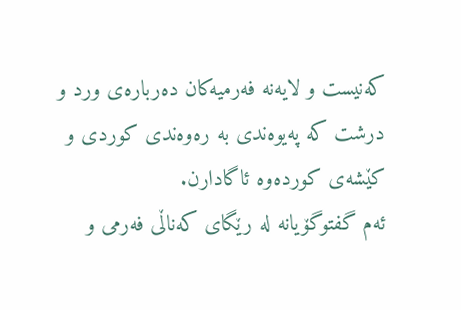كه‌نیست و لایه‌نه‌ فه‌رمیه‌كان ده‌رباره‌ی ورد و درشت كه‌ په‌یوه‌ندی به‌ ره‌وه‌ندی كوردی و كێشه‌ی كورده‌وه‌ ئاگادارن.
ئه‌م گفتوگۆیانه‌ له‌ رێگای كه‌ناڵی فه‌رمی و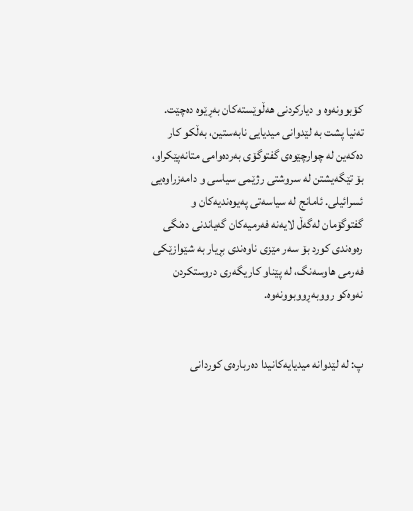كۆبوونه‌وه‌ و دیاركردنی هه‌ڵوێسته‌كان به‌ڕێوه‌ ده‌چێت. ته‌نیا پشت به‌ لێدوانی میدیایی نابه‌ستین، به‌ڵكو كار ده‌كه‌ین له‌ چوارچێوه‌ی گفتوگۆی به‌رده‌وامی متانه‌پێكراو، بۆ تێگه‌یشتن له‌ سروشتی رژێمی سیاسی و دامه‌زراوه‌یی ئسرائیلی. ئامانج له‌ سیاسه‌تی په‌یوه‌ندیه‌كان و گفتوگۆمان له‌گه‌ڵ لایه‌نه‌ فه‌رمیه‌كان گه‌یاندنی ده‌نگی ره‌وه‌ندی كورد بۆ سه‌ر مێزی ناوه‌ندی بڕیار به‌ شێوازێكی فه‌رمی هاوسه‌نگ، له‌ پێناو كاریگه‌ری دروستكردن نه‌وه‌كو رووبه‌ڕووبوونه‌وه‌.


پ: له‌ لێدوانه‌ میدیایه‌كانیدا ده‌رباره‌ی كوردانی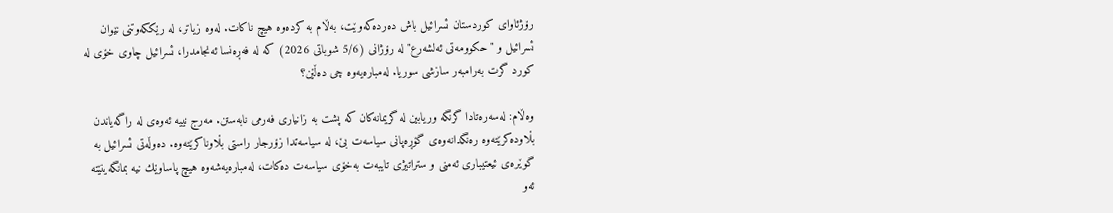رۆژئاوای كوردستان ئسرائیل باش ده‌رده‌كه‌وێت، به‌ڵام به‌ كرده‌وه‌ هیچ ناكات. له‌وه‌ زیاتر، له‌ رێككه‌وتنی نێوان ئسرائیل و "حكوومه‌تی ئه‌لشه‌رع" له‌ رۆژانی (5/6 شوباتی 2026) كه‌ له‌ فه‌ڕه‌نسا ئه‌نجامدرا، ئسرائیل چاوی خۆی له‌ كورد گرت به‌رامبه‌ر سازشی سوریا. له‌مباره‌یه‌وه‌ چی ده‌ڵێن؟

وه‌ڵام: له‌سه‌ره‌تادا گرنگه‌‌ وریابین له‌ گریمانه‌كان كه‌ پشت به‌ زانیاری فه‌رمی نابه‌ستن. مه‌رج نییه‌ ئه‌وه‌ی له‌ راگه‌یاندن بڵاوده‌كرێته‌وه‌ ره‌نگدانه‌وه‌ی گۆڕه‌پانی سیاسه‌ت بێ، له‌ سیاسه‌تدا زۆرجار راستی بڵاوناكرێته‌وه‌. ده‌وڵه‌تی ئسرائیل به‌ گوێره‌ی ئیعتیباری ئه‌منی و ستراتیژی تایبه‌ت به‌خۆی سیاسه‌ت ده‌كات، له‌مباره‌یه‌شه‌وه‌ هیچ پاساوێك نیه‌ بمانگه‌ینێته‌ ئه‌و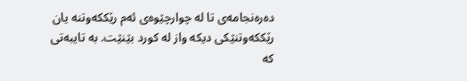ده‌ره‌نجامه‌ی تا له‌ چوارچێوه‌ی ئه‌م رێككه‌وتنه‌ یان رێككه‌وتنێكی دیكه‌ واز له‌ كورد بێنێت. به‌ تایبه‌تی كه‌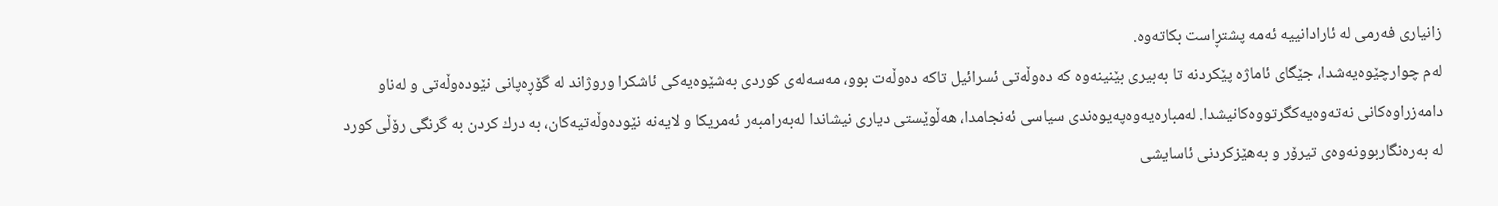زانیاری فه‌رمی له‌ ئارادانییه‌ ئه‌مه‌ پشتڕاست بكاته‌وه‌.
له‌م چوارچێوه‌یه‌شدا، جێگای ئاماژه‌ پێكردنه‌ تا به‌بیری بێنینه‌وه‌ كه‌ ده‌وڵه‌تی ئسرائیل تاكه‌ ده‌وڵه‌ت بوو،‌ مه‌سه‌له‌ی كوردی به‌شێوه‌یه‌كی ئاشكرا وروژاند له‌ گۆڕه‌پانی نێوده‌وڵه‌تی و له‌ناو دامه‌زراوه‌كانی نه‌ته‌وه‌یه‌كگرتووه‌كانیشدا. له‌مباره‌یه‌وه‌په‌یوه‌ندی سیاسی ئه‌نجامدا، هه‌ڵوێستی دیاری نیشاندا له‌به‌رامبه‌ر ئه‌مریكا و لایه‌نه‌ نێوده‌وڵه‌تیه‌كان، به‌ درك كردن به‌ گرنگی رۆڵی كورد له‌ به‌ره‌نگاربوونه‌وه‌ی تیرۆر و به‌هێزكردنی ئاسایشی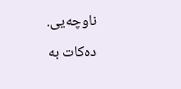ناوچه‌یی.
ده‌كات به‌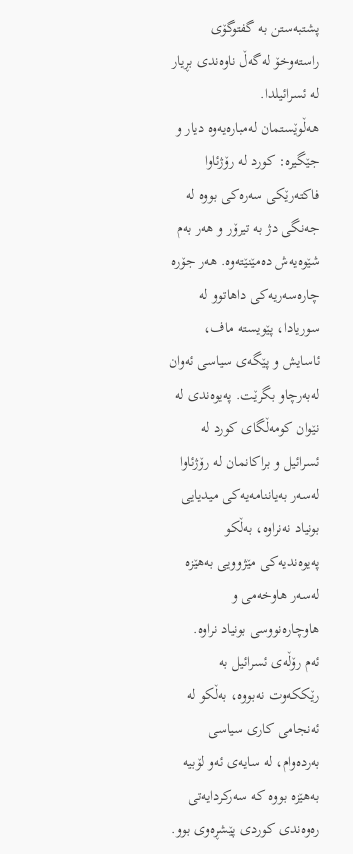پشتبه‌ستن به‌ گفتوگۆی راسته‌وخۆ له‌گه‌ڵ ناوه‌ندی بڕیار له‌ ئسرائیلدا.
هه‌ڵوێستمان له‌مباره‌یه‌وه‌ دیار و جێگیره‌: كورد له‌ رۆژئاوا فاكته‌رێكی سه‌ره‌كی بووه‌ له‌ جه‌نگی دژ به‌ تیرۆر و هه‌ر به‌م شێوه‌یه‌ش ده‌مێنێته‌وه‌. هه‌ر جۆره‌ چاره‌سه‌ریه‌كی داهاتوو له‌ سوریادا، پێویسته‌ ماف، ئاسایش و پێگه‌ی سیاسی ئه‌وان له‌به‌رچاو بگرێت. په‌یوه‌ندی له‌ نێوان كومه‌ڵگای كورد له‌ ئسرائیل و براكانمان له‌ رۆژئاوا له‌سه‌ر به‌یاننامه‌یه‌كی میدیایی بونیاد نه‌نراوه‌، به‌ڵكو په‌یوه‌ندیه‌كی مێژوویی به‌هێزه‌ له‌سه‌ر هاوخه‌می و هاوچاره‌نووسی بونیاد نراوه‌.
ئه‌م رۆڵه‌ی ئسرائیل به‌ رێككه‌وت نه‌بووه‌، به‌ڵكو له‌ ئه‌نجامی كاری سیاسی به‌رده‌وام، له‌ سایه‌ی ئه‌و لۆبیه‌ به‌هێزه‌ بووه‌ كه‌ سه‌ركردایه‌تی ره‌وه‌ندی كوردی پێشڕه‌وی بوو.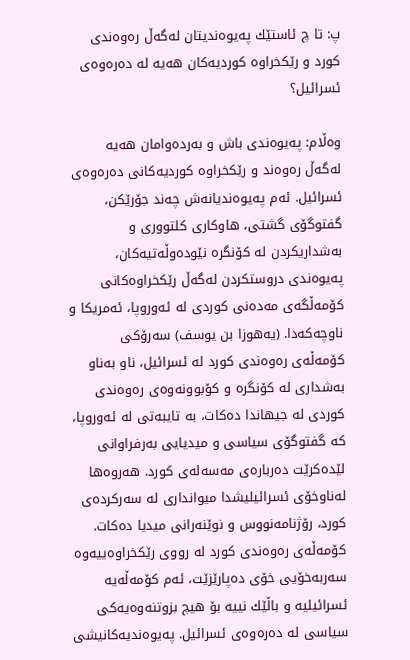پ: تا چ ئاستێك په‌یوه‌ندیتان له‌گه‌ڵ ره‌وه‌ندی كورد و رێكخراوه‌ كوردیه‌كان هه‌یه‌ له‌ ده‌ره‌وه‌ی ئسرائیل؟

وه‌ڵام: په‌یوه‌ندی باش و به‌رده‌وامان هه‌یه‌ له‌گه‌ڵ ره‌وه‌ند و رێكخراوه‌ كوردیه‌كانی ده‌ره‌وه‌ی ئسرائیل. ئه‌م په‌یوه‌ندیانه‌ش چه‌ند جۆرێكن، گفتوگۆی گشتی، هاوكاری كلتووری و به‌شداریكردن له‌ كۆنگره‌ نێوده‌وڵه‌تیه‌كان، په‌یوه‌ندی دروستكردن له‌گه‌ڵ رێكخراوه‌كانی كۆمه‌ڵگه‌ی مه‌ده‌نی كوردی له‌ ئه‌وروپا، ئه‌مریكا و ناوچه‌كه‌دا. (یه‌هوزا بن یوسف) سه‌رۆكی كۆمه‌ڵه‌ی ره‌وه‌ندی كورد له‌ ئسرائیل، ناو به‌ناو به‌شداری له‌ كۆنگره‌ و كۆبوونه‌وه‌ی ره‌وه‌ندی كوردی له‌ جیهاندا ده‌كات، به‌ تایبه‌تی له‌ ئه‌وروپا، كه‌ گفتوگۆی سیاسی و میدیایی به‌رفراوانی لێده‌كرێت ده‌رباره‌ی مه‌سه‌له‌ی كورد. هه‌روه‌ها له‌ناوخۆی ئسرائیلیشدا میوانداری له‌ سه‌ركرده‌ی كورد، رۆژنامه‌نووس و نوێنه‌رانی میدیا ده‌كات.
كۆمه‌ڵه‌ی ره‌وه‌ندی كورد له‌ رووی رێكخراوه‌ییه‌وه‌ سه‌ربه‌خۆیی خۆی ده‌پارێزێت، ئه‌م كۆمه‌ڵه‌یه‌ ئسرائیلیه‌ و باڵێك نییه‌ بۆ هیچ بزوتنه‌وه‌یه‌كی سیاسی له‌ ده‌ره‌وه‌ی ئسرائیل. په‌یوه‌ندیه‌كانیشی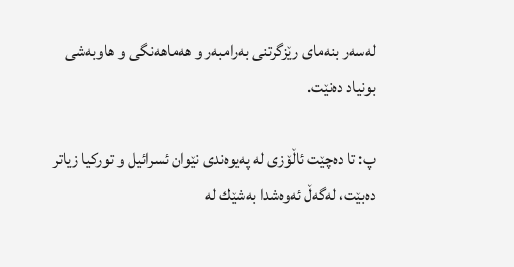له‌سه‌ر بنه‌مای رێزگرتنی به‌رامبه‌ر و هه‌ماهه‌نگی و هاوبه‌شی بونیاد ده‌نێت.

پ: تا ده‌چێت ئاڵۆزی له‌ په‌یوه‌ندی نێوان ئسرائیل و توركیا زیاتر ده‌بێت، له‌گه‌ڵ ئه‌وه‌شدا به‌شێك له‌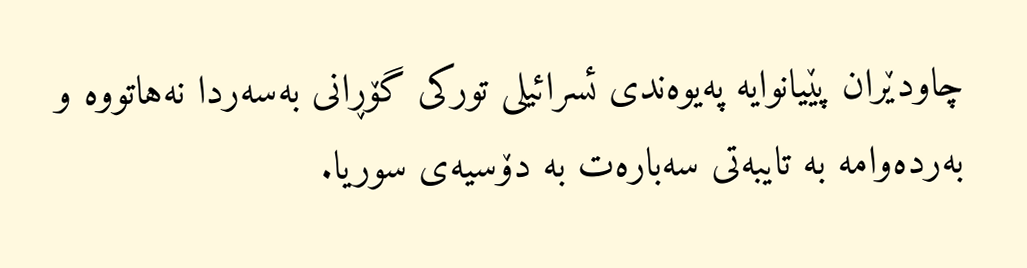چاودێران پێیانوایه‌ په‌یوه‌ندی ئسرائیلی توركی گۆڕانی به‌سه‌ردا نه‌هاتووه‌ و به‌رده‌وامه‌ به‌ تایبه‌تی سه‌باره‌ت به‌ دۆسیه‌ی سوریا.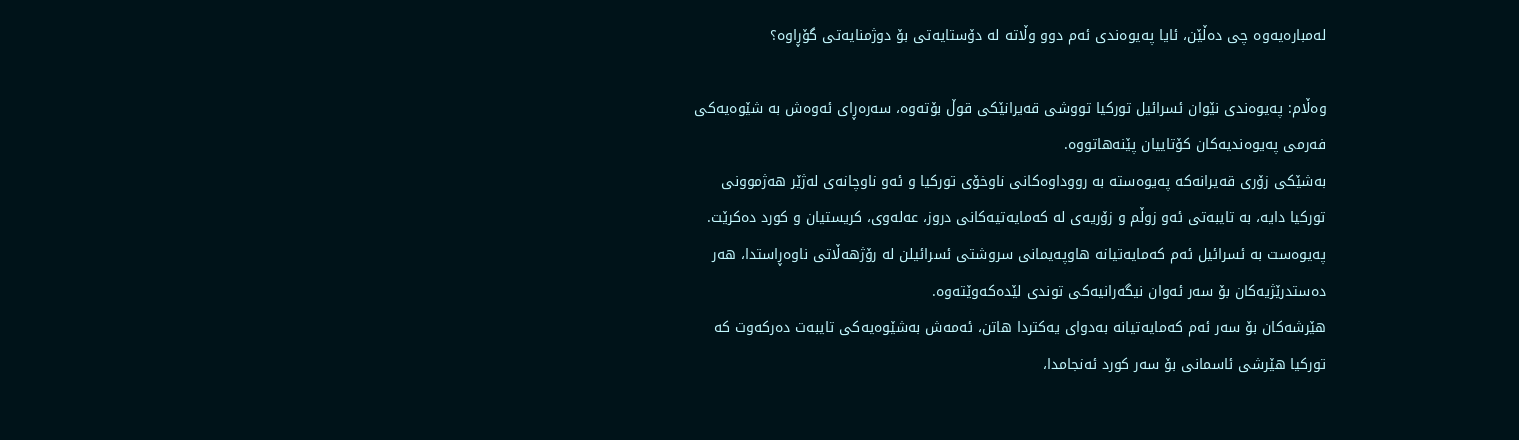له‌مباره‌یه‌وه‌ چی ده‌ڵێن، ئایا په‌یوه‌ندی ئه‌م دوو وڵاته‌ له‌ دۆستایه‌تی بۆ دوژمنایه‌تی گۆڕاوه‌؟

وه‌ڵام: په‌یوه‌ندی نێوان ئسرائیل توركیا تووشی قه‌یرانێكی قوڵ بۆته‌وه‌، سه‌ره‌ڕای ئه‌وه‌ش به‌ شێوه‌یه‌كی فه‌رمی په‌یوه‌ندیه‌كان كۆتاییان پێنه‌هاتووه‌.
به‌شێكی زۆری قه‌یرانه‌كه‌ په‌یوه‌سته‌ به‌ رووداوه‌كانی ناوخۆی توركیا و ئه‌و ناوچانه‌ی له‌ژێر هه‌ژموونی توركیا دایه‌، به‌ تایبه‌تی ئه‌و زوڵم و زۆریه‌ی له‌ كه‌مایه‌تیه‌كانی دروز، عه‌له‌وی، كریستیان و كورد ده‌كرێت. په‌یوه‌ست به‌ ئسرائیل ئه‌م كه‌مایه‌تیانه‌ هاوپه‌یمانی سروشتی ئسرائیلن له‌ رۆژهه‌ڵاتی ناوه‌ڕاستدا، هه‌ر ده‌ستدرێژیه‌كان بۆ سه‌ر ئه‌وان‌ نیگه‌رانیه‌كی توندی لێده‌كه‌وێته‌وه‌.
هێرشه‌كان بۆ سه‌ر ئه‌م كه‌مایه‌تیانه‌ به‌دوای یه‌كتردا هاتن، ئه‌مه‌ش به‌شێوه‌یه‌كی تایبه‌ت ده‌ركه‌وت كه‌ توركیا هێرشی ئاسمانی بۆ سه‌ر كورد ئه‌نجامدا،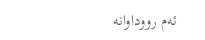ئه‌م رووداوانه‌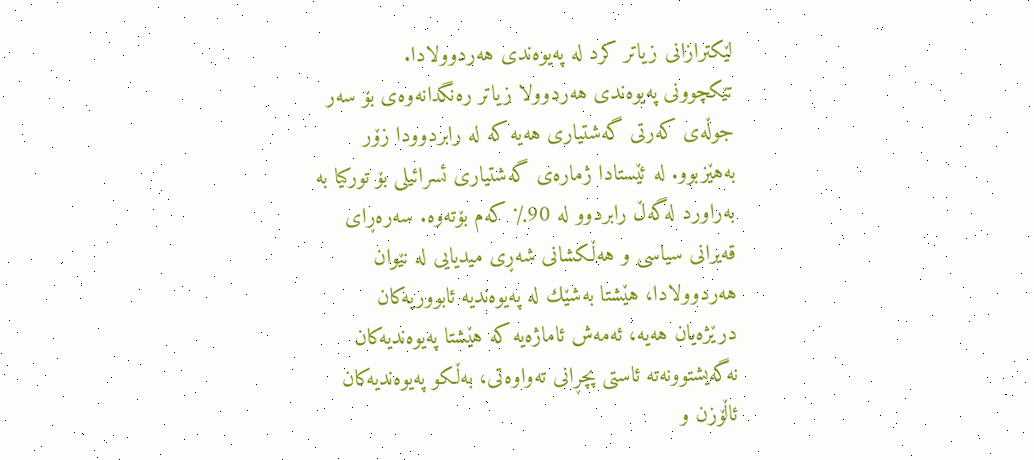لێكترازانی زیاتر كرد له‌ په‌یوه‌ندی هه‌ردوولادا.
تێكچوونی په‌یوه‌ندی هه‌ردوولا زیاتر ره‌نگدانه‌وه‌ی بۆ سه‌ر جوڵه‌ی كه‌رتی گه‌شتیاری هه‌یه‌ كه‌ له‌ رابردوودا زۆر به‌هێزبوو. له‌ ئێستادا ژماره‌ی گه‌شتیاری ئسرائیلی بۆ توركیا به‌ به‌راورد له‌گه‌ڵ رابردوو له‌ 90٪ كه‌م بۆته‌وه‌. سه‌ره‌ڕای قه‌یرانی سیاسی و هه‌ڵكشانی شه‌ڕی میدیایی له‌ نێوان هه‌ردوولادا، هێشتا به‌شێك له‌ په‌یوه‌ندیه‌ ئابووریه‌كان درێژه‌یان هه‌یه‌، ئه‌مه‌ش ئاماژه‌یه‌ كه‌ هێشتا په‌یوه‌ندیه‌كان نه‌گه‌یشتوونه‌ته‌ ئاستی پچڕانی ته‌واوه‌تی، به‌ڵكو په‌یوه‌ندیه‌كان ئاڵۆزن و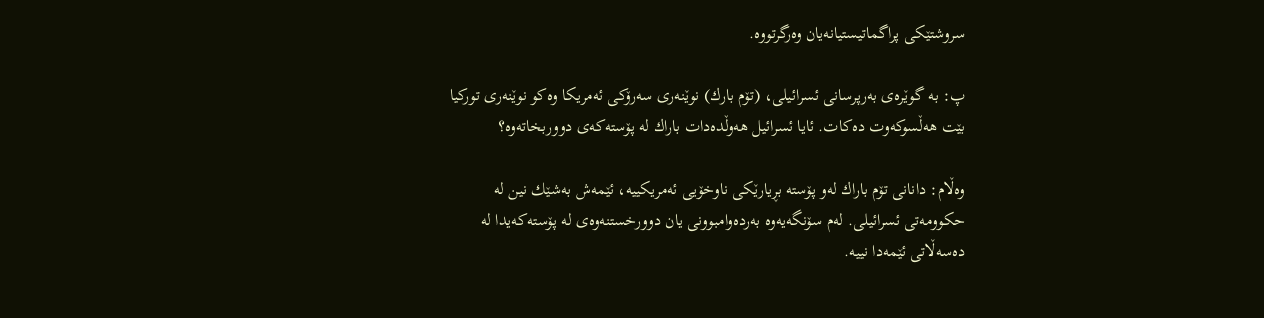سروشتێكی پراگماتیستیانه‌یان وه‌رگرتووه‌.

پ: به‌ گوێره‌ی به‌رپرسانی ئسرائیلی، (تۆم بارك) نوێنه‌ری سه‌رۆكی ئه‌مریكا وه‌كو نوێنه‌ری توركیا بێت هه‌ڵسوكه‌وت ده‌كات. ئایا ئسرائیل هه‌وڵده‌دات باراك له‌ پۆسته‌كه‌ی دووربخاته‌وه‌؟

وه‌ڵام: دانانی تۆم باراك له‌و پۆسته‌ بڕیارێكی ناوخۆیی ئه‌مریكییه‌، ئێمه‌ش به‌شێك نین له‌ حكوومه‌تی ئسرائیلی. له‌م سۆنگه‌یه‌وه‌ به‌رده‌وامبوونی یان دوورخستنه‌وه‌ی له‌ پۆسته‌كه‌یدا له‌ ده‌سه‌ڵاتی ئێمه‌دا نییه‌.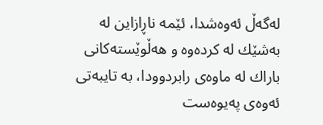له‌گه‌ڵ ئه‌وه‌شدا، ئێمه‌ ناڕازاین له به‌شێك له‌ كرده‌وه‌ و هه‌ڵوێسته‌كانی باراك له‌ ماوه‌ی رابردوودا، به‌ تایبه‌تی ئه‌وه‌ی په‌یوه‌ست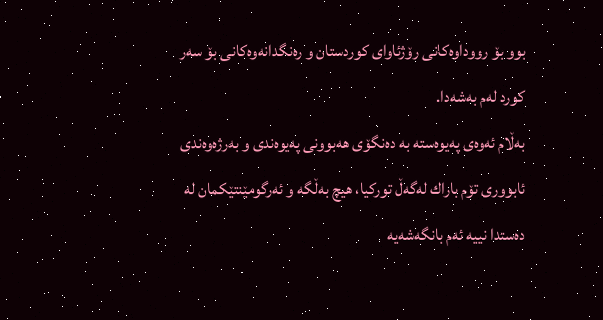بوو بۆ رووداوه‌كانی رۆژئاوای كوردستان و ره‌نگدانه‌وه‌كانی بۆ سه‌ر كورد له‌م به‌شه‌دا.
به‌ڵام ئه‌وه‌ی په‌یوه‌سته‌ به‌ ده‌نگۆی هه‌بوونی په‌یوه‌ندی و به‌رژه‌وه‌ندی ئابووری تۆم باراك له‌گه‌ڵ توركیا، هیچ به‌ڵگه‌ و ئه‌رگومێنتێكمان له‌ ده‌ستدا نییه‌ ئه‌م بانگه‌شه‌یه‌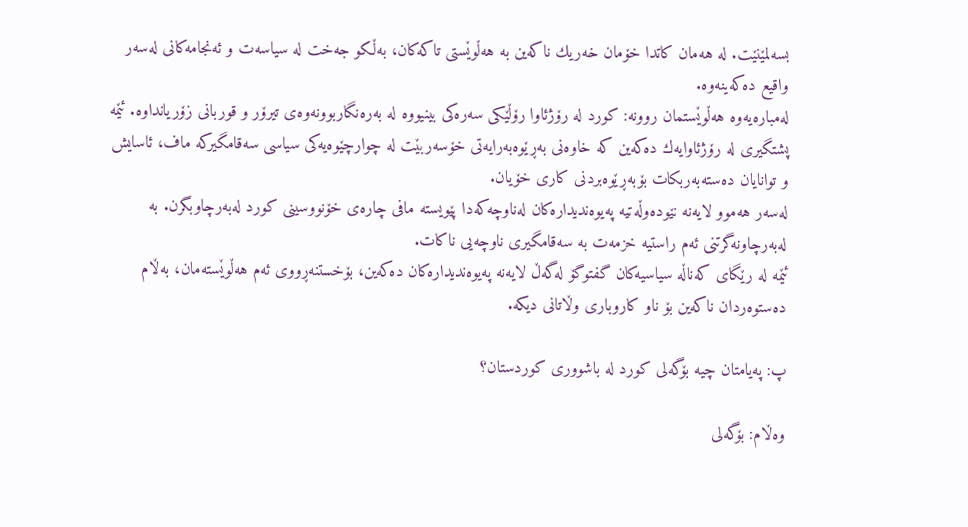بسه‌لمێنێت. له‌ هه‌مان كاتدا خۆمان خه‌ریك ناكه‌ین به‌ هه‌ڵوێستی تاكه‌كان، به‌ڵكو جه‌خت له‌ سیاسه‌ت و ئه‌نجامه‌كانی له‌سه‌ر واقیع ده‌كه‌ینه‌وه‌.
له‌مباره‌یه‌وه‌ هه‌ڵوێستمان روونه‌: كورد له‌ رۆژئاوا رۆڵێكی سه‌ره‌كی بینیووه‌ له‌ به‌ره‌نگاربوونه‌وه‌ی تیرۆر و قوربانی زۆریانداوه‌. ئێمه‌ پشتگیری له‌ رۆژئاوایه‌ك ده‌كه‌ین كه‌ خاوه‌نی به‌ڕێوه‌به‌رایه‌تی خۆسه‌ربێت له‌ چوارچێوه‌یه‌كی سیاسی سه‌قامگیركه‌ ماف، ئاسایش و توانایان ده‌سته‌به‌ربكات بۆبه‌ڕێوه‌بردنی كاری خۆیان.
له‌سه‌ر هه‌موو لایه‌نه‌ نێوده‌وڵه‌تیه‌ په‌یوه‌ندیداره‌كان له‌ناوچه‌كه‌دا پێویسته‌ مافی چاره‌ی خۆنووسینی كورد له‌به‌رچاوبگرن. به‌ له‌به‌رچاونه‌گرتنی ئه‌م راستیه‌ خزمه‌ت به‌ سه‌قامگیری ناوچه‌یی ناكات.
ئێمه‌ له‌ رێگای كه‌ناڵه‌ سیاسیه‌كان گفتوگۆ له‌گه‌ڵ لایه‌نه‌ په‌یوه‌ندیداره‌كان ده‌كه‌ین، بۆخستنه‌ڕووی ئه‌م هه‌ڵوێسته‌مان، به‌ڵام ده‌ستوه‌ردان ناكه‌ین بۆ‌ ناو كاروباری وڵاتانی دیكه‌.

پ: په‌یامتان چیه‌ بۆگه‌لی كورد له‌ باشووری كوردستان؟

وه‌ڵام: بۆگه‌لی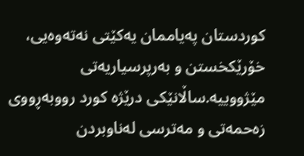كوردستان په‌یاممان یه‌كێتی نه‌ته‌وه‌یی، خۆرێكخستن و به‌رپرسیاریه‌تی مێژووییه‌.ساڵانێكی درێژه‌ كورد رووبه‌ڕووی زه‌حمه‌تی و مه‌ترسی له‌ناوبردن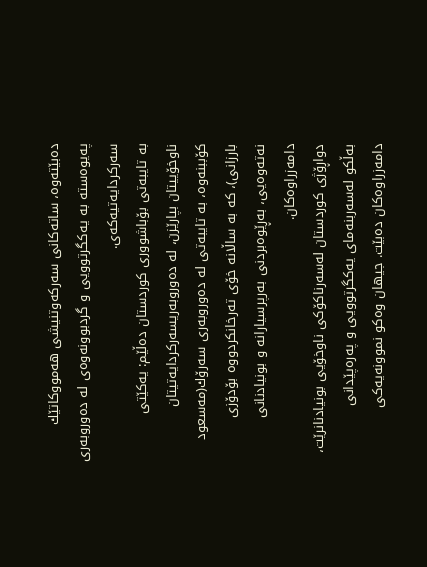ده‌بێته‌وه‌، ساته‌كانی سه‌ركه‌وتنیشی هه‌مووكاتێك په‌یوه‌سته‌‌ به‌ یه‌كگرتوویی و گردبوونه‌وه‌ی له‌ ده‌وروبه‌ری سه‌ركردایه‌تیەكه‌ی.
به‌ تایبه‌تی بۆباشووری كوردستان ده‌ڵێم: یه‌كێتی ناوخۆییتان بپارێزن، له‌ ده‌وروبه‌ریسه‌ركردایه‌تیتان كۆببنه‌وه‌، به‌ تایبه‌تی له‌ ده‌وروبه‌ری سه‌رۆك(مه‌سعود بارزانی)، كه‌ به‌ ساڵانه‌ خۆی ته‌رخانكردووه‌ بۆدۆزی نه‌ته‌وه‌یی، به‌ڕێوه‌بردنی به‌رپرسیارانه‌ و بونیادنانی دامه‌زراوه‌كان.
دواڕۆژی كوردستان له‌سه‌رناكۆكی ناوخۆیی بونیادنانرێت، به‌ڵكو له‌سه‌ربنه‌مای یه‌كگرتوویی و په‌ره‌پێدانی دامه‌زراوه‌كان ده‌بێت. جیهان وه‌كو نموونه‌یه‌كی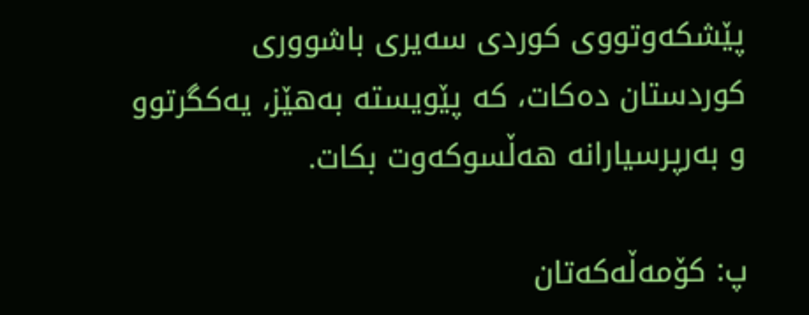پێشكه‌وتووی كوردی سه‌یری باشووری كوردستان ده‌كات، كه‌ پێویسته‌ به‌هێز، یه‌كگرتوو و به‌رپرسیارانه‌ هه‌ڵسوكه‌وت بكات.

پ: كۆمه‌ڵه‌كه‌تان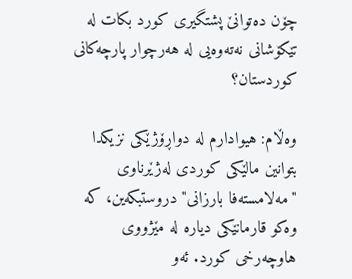چۆن ده‌توانێ پشتگیری كورد بكات له‌ تێكۆشانی نه‌ته‌وه‌یی له‌ هه‌رچوار پارچه‌كانی كوردستان؟

وه‌ڵام: هیوادارم له‌ دواڕۆژێكی نزیكدا بتوانین مالێكی كوردی له‌ژێرناوی "مه‌لامسته‌فا بارزانی" دروستبكه‌ین، كه‌ وه‌كو قارمانێكی دیاره‌ له‌ مێژووی هاوچه‌رخی كورد. ئه‌و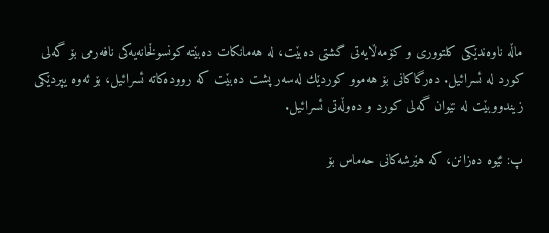ماڵه‌ ناوه‌ندێكی كلتووری و كۆمه‌ڵایه‌تی گشتی ده‌بێت، له‌ هه‌مانكات ده‌بێته‌ كونسوڵخانه‌یه‌كی نافه‌رمی بۆ گه‌لی كورد له‌ ئسرائیل. ده‌رگاكانی بۆ هه‌موو كوردێك له‌سه‌ر پشت ده‌بێت كه‌ رووده‌كاته‌ ئسرائیل، بۆ ئه‌وه ‌یپردێكی زیندووبێت له‌ نێوان گه‌لی كورد و ده‌وڵه‌تی ئسرائیل.

پ: ئێوه‌ ده‌زانن، كه‌ هێرشه‌كانی حه‌ماس بۆ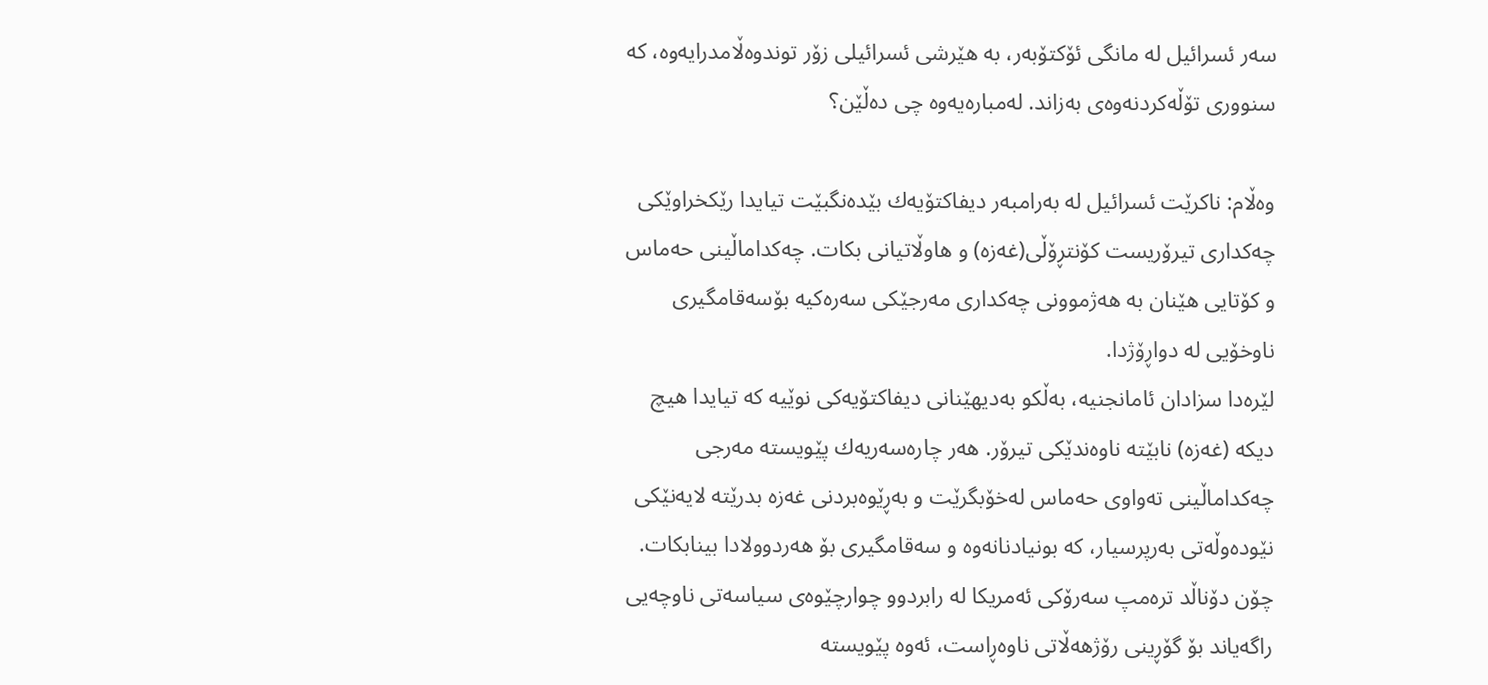سه‌ر ئسرائیل له‌ مانگی ئۆكتۆبه‌ر، به‌ هێرشی ئسرائیلی زۆر توندوه‌ڵامدرایه‌وه‌، كه‌ سنووری تۆڵه‌كردنه‌وه‌ی به‌زاند. له‌مباره‌یه‌وه‌ چی ده‌ڵێن؟

وه‌ڵام: ناكرێت ئسرائیل له‌ به‌رامبه‌ر دیفاكتۆیه‌ك بێده‌نگبێت تیایدا رێكخراوێكی چه‌كداری تیرۆریست كۆنتڕۆڵی(غه‌زه) و هاوڵاتیانی بكات. چه‌كداماڵینی حه‌ماس و كۆتایی هێنان به‌ هه‌ژموونی چه‌كداری مه‌رجێكی سه‌ره‌كیه‌ بۆسه‌قامگیری ناوخۆیی له‌ دواڕۆژدا.
لێره‌دا سزادان ئامانجنیه‌، به‌ڵكو به‌دیهێنانی دیفاكتۆیه‌كی نوێیه‌ كه‌ تیایدا هیچ دیكه‌ (غه‌زه) نابێته‌‌ ناوه‌ندێكی تیرۆر‌. هه‌ر چاره‌سه‌ریه‌ك پێویسته‌ مه‌رجی چه‌كداماڵینی ته‌واوی حه‌ماس له‌خۆبگرێت و به‌ڕێوه‌بردنی غه‌زه‌ بدرێته‌ لایه‌نێكی نێوده‌وڵه‌تی به‌رپرسیار، كه‌ بونیادنانه‌وه‌ و سه‌قامگیری بۆ هه‌ردوولادا بینابكات.
چۆن دۆناڵد تره‌مپ سه‌رۆكی ئه‌مریكا له‌ رابردوو چوارچێوه‌ی سیاسه‌تی ناوچه‌یی راگه‌یاند بۆ گۆڕینی رۆژهه‌ڵاتی ناوه‌ڕاست، ئه‌وه‌ پێویسته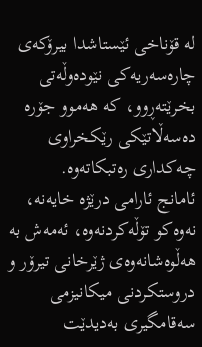له‌‌ قۆناخی ئێستاشدا بیرۆكه‌ی چاره‌سه‌ریه‌كی نێوده‌وڵه‌تی بخرێته‌ڕوو، كه‌ هه‌موو جۆره‌ ده‌سه‌ڵاتێكی رێكخراوی چه‌كداری ره‌تبكاته‌وه‌.
ئامانج ئارامی درێژه‌ خایه‌نه‌، نه‌وه‌كو تۆڵه‌كردنه‌وه‌، ئه‌مه‌ش به‌ هه‌ڵوه‌شانه‌وه‌ی ژێرخانی تیرۆر و دروستكردنی میكانیزمی سه‌قامگیری به‌دیدێت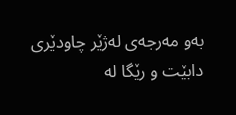به‌و مه‌رجه‌ی له‌ژێر چاودێری دابێت و رێگا له‌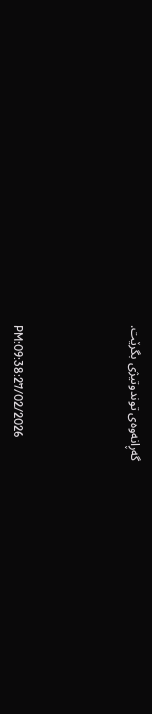گه‌ڕانه‌وه‌ی توندوتیژی بگرێت.




PM:09:38:27/02/2026